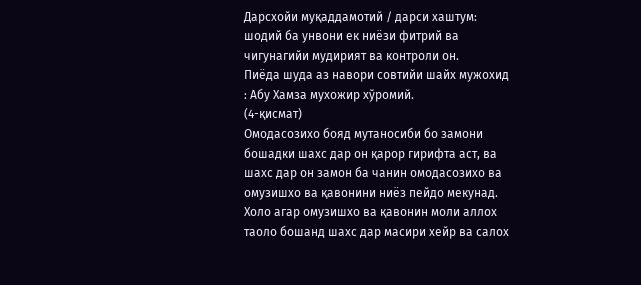Дарсхойи муқаддамотий / дарси хаштум: шодий ба унвони ек ниёзи фитрий ва чигунагийи мудирият ва контроли он.
Пиёда шуда аз навори совтийи шайх мужохид : Абу Хамза мухожир хўромий.
(4-қисмат)
Омодасозихо бояд мутаносиби бо замони бошадки шахс дар он қарор гирифта аст, ва шахс дар он замон ба чанин омодасозихо ва омузишхо ва қавонини ниёз пейдо мекунад. Холо агар омузишхо ва қавонин моли аллох таоло бошанд шахс дар масири хейр ва салох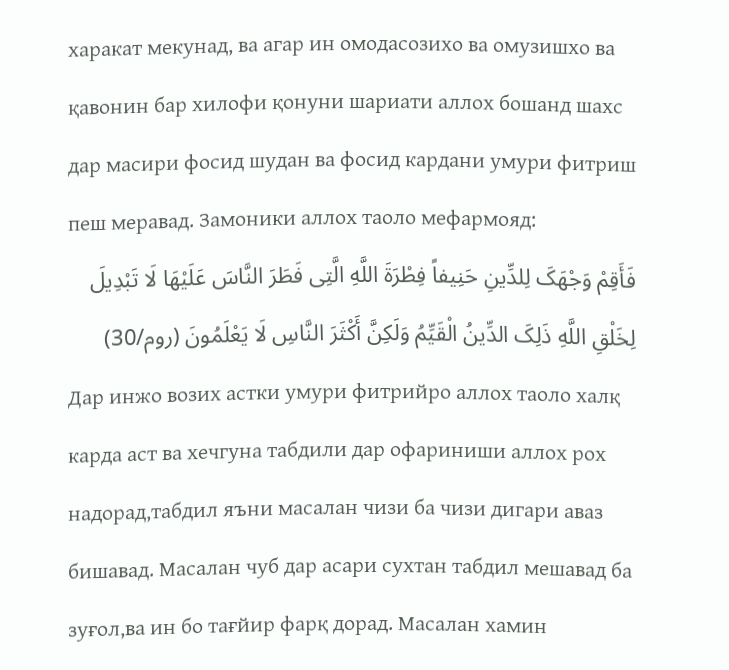харакат мекунад, ва агар ин омодасозихо ва омузишхо ва қавонин бар хилофи қонуни шариати аллох бошанд шахс дар масири фосид шудан ва фосид кардани умури фитриш пеш меравад. Замоники аллох таоло мефармояд:
فَأَقِمْ وَجْهَکَ لِلدِّینِ حَنِیفاً فِطْرَةَ اللَّهِ الَّتِی فَطَرَ النَّاسَ عَلَیْهَا لَا تَبْدِیلَ لِخَلْقِ اللَّهِ ذَلِکَ الدِّینُ الْقَیِّمُ وَلَکِنَّ أَکْثَرَ النَّاسِ لَا یَعْلَمُونَ (روم/30)
Дар инжо возих астки умури фитрийро аллох таоло халқ карда аст ва хечгуна табдили дар офариниши аллох рох надорад,табдил яъни масалан чизи ба чизи дигари аваз бишавад. Масалан чуб дар асари сухтан табдил мешавад ба зуғол,ва ин бо тағйир фарқ дорад. Масалан хамин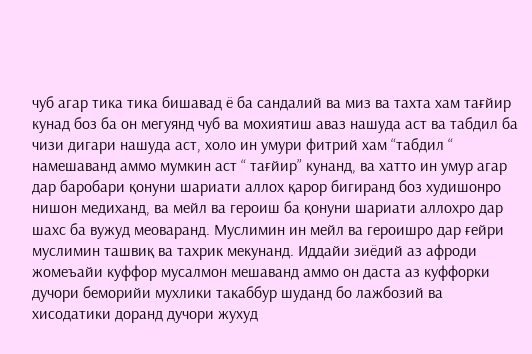чуб агар тика тика бишавад ё ба сандалий ва миз ва тахта хам тағйир кунад боз ба он мегуянд чуб ва мохиятиш аваз нашуда аст ва табдил ба чизи дигари нашуда аст, холо ин умури фитрий хам “табдил “ намешаванд аммо мумкин аст “ тағйир” кунанд, ва хатто ин умур агар дар баробари қонуни шариати аллох қарор бигиранд боз худишонро нишон медиханд, ва мейл ва героиш ба қонуни шариати аллохро дар шахс ба вужуд меоваранд. Муслимин ин мейл ва героишро дар ғейри муслимин ташвиқ ва тахрик мекунанд. Иддайи зиёдий аз афроди жомеъайи куффор мусалмон мешаванд аммо он даста аз куффорки дучори беморийи мухлики такаббур шуданд бо лажбозий ва хисодатики доранд дучори жухуд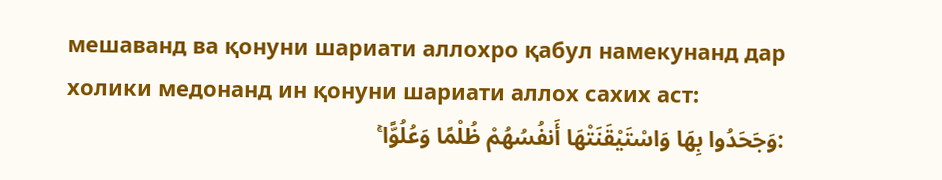мешаванд ва қонуни шариати аллохро қабул намекунанд дар холики медонанд ин қонуни шариати аллох сахих аст:
:وَجَحَدُوا بِهَا وَاسْتَيْقَنَتْهَا أَنفُسُهُمْ ظُلْمًا وَعُلُوًّا ۚ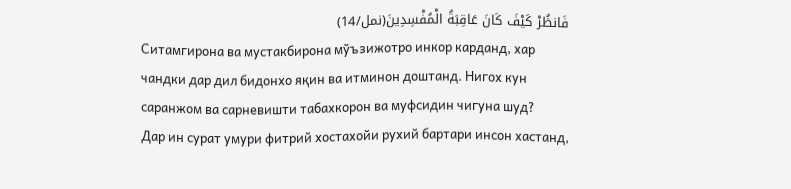فَانظُرْ كَيْفَ كَانَ عَاقِبَةُ الْمُفْسِدِينَ(نمل/14)
Ситамгирона ва мустакбирона мўъзижотро инкор карданд, хар чандки дар дил бидонхо яқин ва итминон доштанд. Нигох кун саранжом ва сарневишти табахкорон ва муфсидин чигуна шуд?
Дар ин сурат умури фитрий хостахойи рухий бартари инсон хастанд,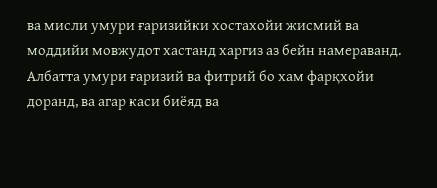ва мисли умури ғаризийки хостахойи жисмий ва моддийи мовжудот хастанд харгиз аз бейн намераванд. Албатта умури ғаризий ва фитрий бо хам фарқхойи доранд, ва агар каси биёяд ва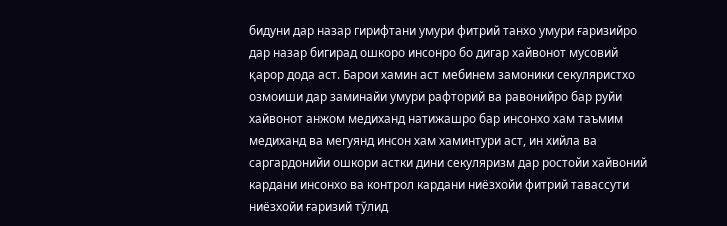бидуни дар назар гирифтани умури фитрий танхо умури ғаризийро дар назар бигирад ошкоро инсонро бо дигар хайвонот мусовий қарор дода аст. Барои хамин аст мебинем замоники секуляристхо озмоиши дар заминайи умури рафторий ва равонийро бар руйи хайвонот анжом медиханд натижашро бар инсонхо хам таъмим медиханд ва мегуянд инсон хам хаминтури аст, ин хийла ва саргардонийи ошкори астки дини секуляризм дар ростойи хайвоний кардани инсонхо ва контрол кардани ниёзхойи фитрий тавассути ниёзхойи ғаризий тўлид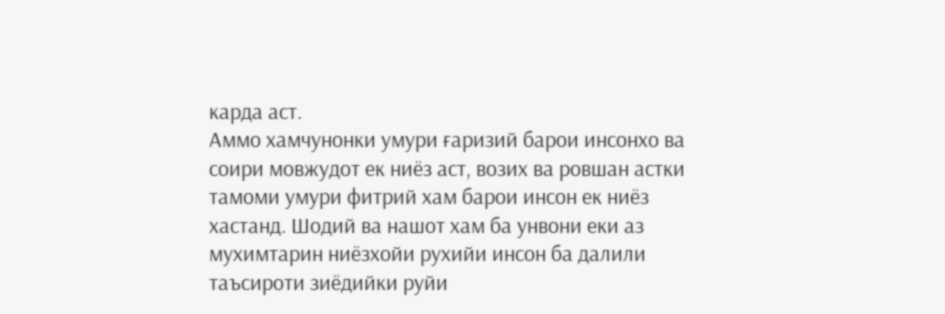карда аст.
Аммо хамчунонки умури ғаризий барои инсонхо ва соири мовжудот ек ниёз аст, возих ва ровшан астки тамоми умури фитрий хам барои инсон ек ниёз хастанд. Шодий ва нашот хам ба унвони еки аз мухимтарин ниёзхойи рухийи инсон ба далили таъсироти зиёдийки руйи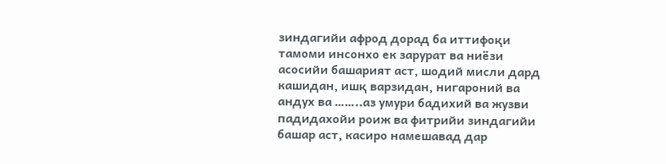зиндагийи афрод дорад ба иттифоқи тамоми инсонхо ек зарурат ва ниёзи асосийи башарият аст, шодий мисли дард кашидан, ишқ варзидан, нигароний ва андух ва ……..аз умури бадихий ва жузви падидахойи роиж ва фитрийи зиндагийи башар аст, касиро намешавад дар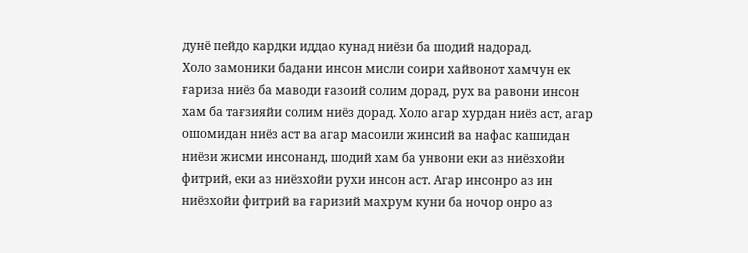дунё пейдо кардки иддао кунад ниёзи ба шодий надорад.
Холо замоники бадани инсон мисли соири хайвонот хамчун ек ғариза ниёз ба маводи ғазоий солим дорад, рух ва равони инсон хам ба тағзияйи солим ниёз дорад. Холо агар хурдан ниёз аст, агар ошомидан ниёз аст ва агар масоили жинсий ва нафас кашидан ниёзи жисми инсонанд, шодий хам ба унвони еки аз ниёзхойи фитрий, еки аз ниёзхойи рухи инсон аст. Агар инсонро аз ин ниёзхойи фитрий ва ғаризий махрум куни ба ночор онро аз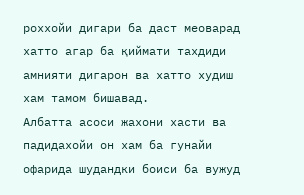роххойи дигари ба даст меоварад хатто агар ба қиймати тахдиди амнияти дигарон ва хатто худиш хам тамом бишавад.
Албатта асоси жахони хасти ва падидахойи он хам ба гунайи офарида шудандки боиси ба вужуд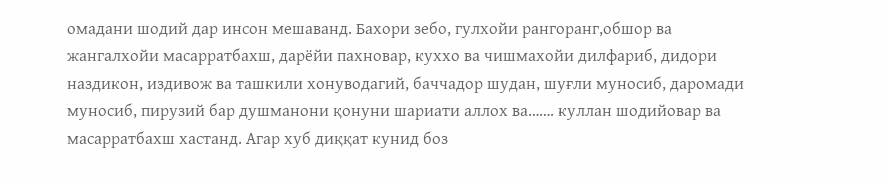омадани шодий дар инсон мешаванд. Бахори зебо, гулхойи рангоранг,обшор ва жангалхойи масарратбахш, дарёйи пахновар, куххо ва чишмахойи дилфариб, дидори наздикон, издивож ва ташкили хонуводагий, баччадор шудан, шуғли муносиб, даромади муносиб, пирузий бар душманони қонуни шариати аллох ва……. куллан шодийовар ва масарратбахш хастанд. Агар хуб диққат кунид боз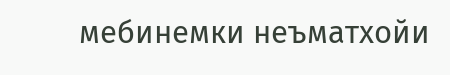мебинемки неъматхойи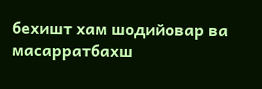бехишт хам шодийовар ва масарратбахш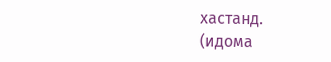хастанд.
(идома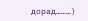дорад………)